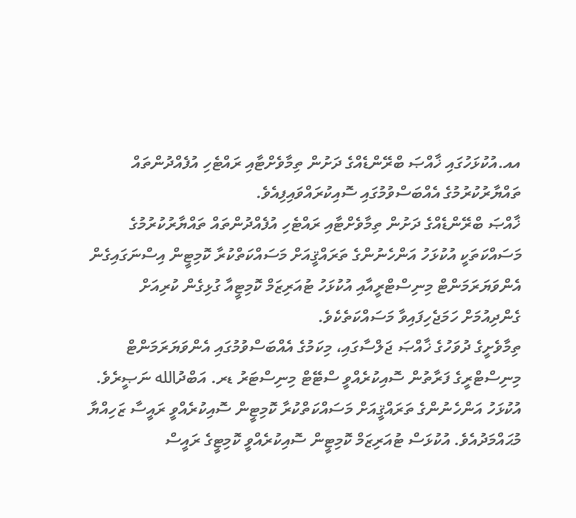އއ.އުކުޅަހުގައި ޚާއްޞަ ބްރޭންޑެއްގެ ދަށުން ތިމާވެށްޓާއި ރައްޓެހި އުފެއްދުންތައް ތައްޔާރުކުރުމުގެ އެއްބަސްވުމުގައި ސޮއިކުރައްވައިފިއެވެ.
ޚާއްޞަ ބްރޭންޑެއްގެ ދަށުން ތިމާވެށްޓާއި ރައްޓެހި އުފެއްދުންތައް ތައްޔާރުކުރުމުގެ މަސައްކަތަކީ އުކުޅަހު އަންހެނުންގެ ތަރައްޤީއަށް މަސައްކަތްކުރާ ކޮމިޓީން އިސްނަގައިގެން އެންވަޔަރަމަންޓް މިނިސްޓްރީއާއި އުކުޅަހު ޓުއަރިޒަމް ކޮމިޓީއާ ގުޅިގެން ކުރިއަށް ގެންދިއުމަށް ހަމަޖެހިފައިވާ މަސައްކަތެކެވެ.
ތިމާވެށީގެ ދުވަހުގެ ޚާއްޞަ ޖަލްސާގައި، މިކަމުގެ އެއްބަސްވުމުގައި އެންވަޔަރަމަންޓް މިނިސްޓްރީގެ ފަރާތުން ސޮއިކުރެއްވީ ސްޓޭޓް މިނިސްޓަރު ޑރ. އަބްދުالله ނަޞީރެވެ. އުކުޅަހު އަންހެނުންގެ ތަރައްޤީއަށް މަސައްކަތްކުރާ ކޮމިޓީން ސޮއިކުރެއްވީ ރައީސާ ޒަހިއްޔާ މުޙައްމަދުއެވެ. އުކުޅަސް ޓުއަރިޒަމް ކޮމިޓީން ސޮއިކުރެއްވީ ކޮމިޓީގެ ރައީސް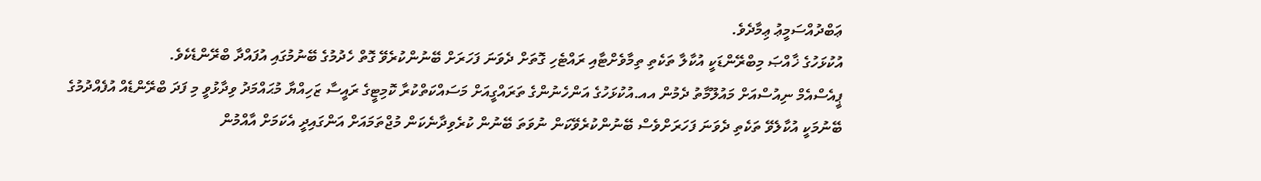ޢަބްދުއްސަމީޢު ޢިމާދެވެ.
އުކުޅަހުގެ ޚާއްޞަ މިބްރޭންޑަކީ އުކާލާ ތަކެތި ތިމާވެށްޓާއި ރައްޓެހި ގޮތަށް ދެވަނަ ފަހަރަށް ބޭނުންކުރެވޭ ގޮތް ހެދުމުގެ ބޭނުމުގައި އުފައްދާ ބްރޭންޑެކެވެ.
ޕީއެސްއެމް ނިއުސްއަށް މައުލޫމާތު ދެމުން އއ.އުކުޅަހުގެ އަންހެނުންގެ ތަރައްގީއަށް މަސައްކަތްކުރާ ކޮމިޓީގެ ރައީސާ ޒަހިއްޔާ މުޙައްމަދު ވިދާޅުވީ މި ފަދަ ބްރޭންޑެއް އުފެއްދުމުގެ ބޭނުމަކީ އުކާލެވޭ ތަކެތި ދެވަނަ ފަހަރަށްވެސް ބޭނުންކުރެވޭކަން ނުވަތަ ބޭނުން ކުރެވިދާނެކަން މުޖްތަމައަށް އަންގައިދީ އެކަމަށް އާއްމުން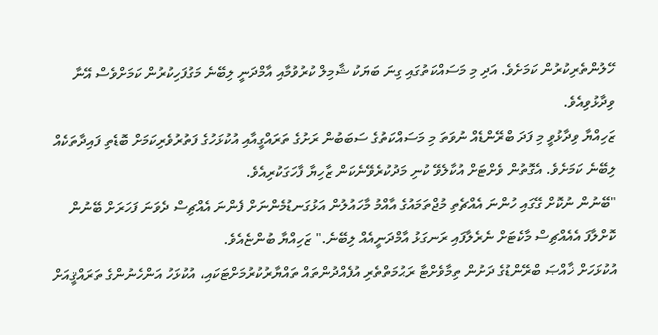ހޭލުންތެރިކުރުން ކަމަށެވެ. އަދި މި މަސައްކަތުގައި ގިނަ ބަޔަކު ޝާމިލް ކުރުވުމާއި އާމްދަނީ ލިބޭނެ މަގުފަހިކުރުން ކަމަށްވެސް އޭނާ ވިދާޅުވިއެވެ.
ޒަހިއްޔާ ވިދާޅުވީ މި ފަދަ ބްރޭންޑެއް ނުވަތަ މި މަސައްކަތުގެ ސަބަބުން ރަށުގެ ތަރައްގީއާއި އުކުޅަހުގެ ފަތުރުވެރިކަމަށް ބޮޑެތި ފައިދާތަކެއް ލިބޭނެ ކަމަށެވެ. އެގޮތުން ވެށްޓަށް އުކާލެވޭ ކުނި މަދުކުރެވޭނެކަން ޒާހިޔާ ފާހަގަކުރިއެވެ.
"ބޭނުން ނުކޮށް ގޭގައި ހުންނަ އެއްޗެތި މުޖްތަމައުގެ އާއްމު މާހައުލުން އަޅުގަނޑުމެންނަށް ފެންނަ އެއްޗިސް ދެވަނަ ފަހަރަށް ބޭނުން ކޮށްލާފަ އެއެއްޗިސް މާކެޓަށް ނެރެލާފައި ރަނގަޅު އާމްދަނީއެއް ލިބޭނެ." ޒަހިއްޔާ ބުންޏެއެވެ.
އުކުޅަހަށް ޚާއްޞަ ބްރޭންޑުގެ ދަށުން ތިމާވެށްޓާ ރަޙުމަތްތެރި އުފެއްދުންތައް ތައްޔާރުކުރުމަށްޓަކައި، އުކުޅަހު އަންހެނުންގެ ތަރައްޤީއަށް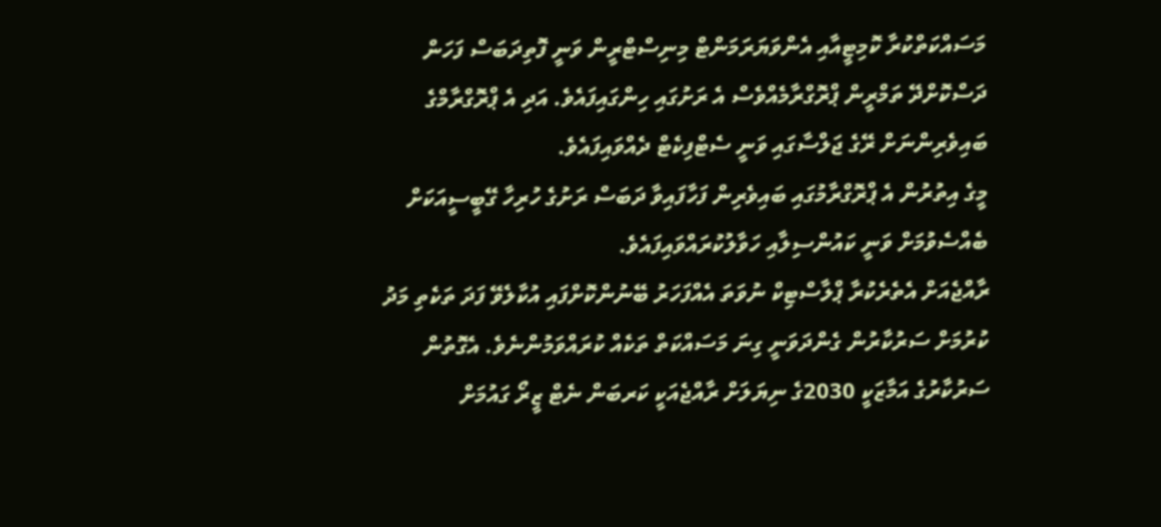މަސައްކަތްކުރާ ކޮމިޓީއާއި އެންވަޔަރަމަންޓް މިނިސްޓްރީން ވަނީ ފޮތިދަބަސް ފަހަން ދަސްކޮށްދޭ ތަމްރީން ޕްރޮގްރާމެއްވެސް އެ ރަށުގައި ހިންގައިފައެވެ. އަދި އެ ޕްރޮގްރާމްގެ ބައިވެރިންނަށް ރޭގެ ޖަލްސާގައި ވަނީ ސެޓްފިކެޓް ދެއްވައިފައެވެ.
މީގެ އިތުރުން އެ ޕްރޮގްރާމުގައި ބައިވެރިން ފަހާފައިވާ ދަބަސް ރަށުގެ ހުރިހާ ގޭބީސީއަކަށް ބެއްސެވުމަށް ވަނީ ކައުންސިލާއި ހަވާލުކުރައްވައިފައެވެ.
ރާއްޖެއަށް އެތެރެކުރާ ޕްލާސްޓިކް ނުވަތަ އެއްފަހަރު ބޭނުންކޮށްފައި އުކާލެވޭ ފަދަ ތަކެތި މަދު ކުރުމަށް ސަރުކާރުން ގެންދަވަނީ ގިނަ މަސައްކަތް ތަކެއް ކުރައްވަމުންނެވެ. އެގޮތުން ސަރުކާރުގެ އަމާޒަކީ 2030ގެ ނިޔަލަށް ރާއްޖެއަކީ ކަރބަން ނެޓް ޒީރޯ ގައުމަށް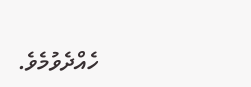ހެއްދެވުމެވެ.